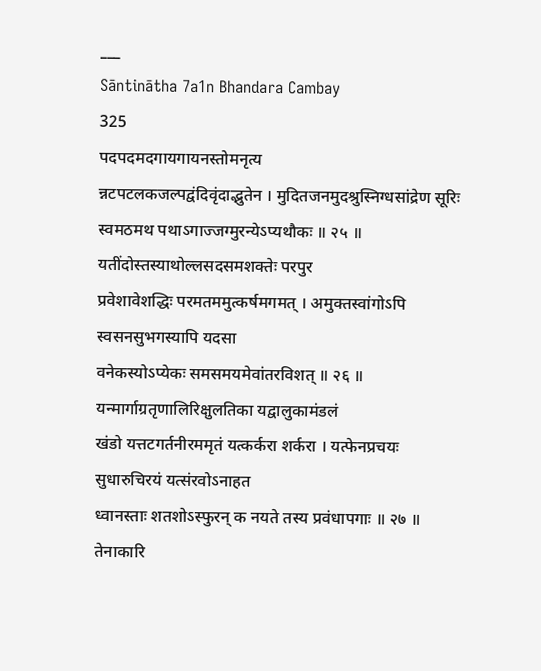___
Sāntinātha 7a1n Bhandara Cambay
325
पदपदमदगायगायनस्तोमनृत्य
न्नटपटलकजल्पद्वंदिवृंदाद्भुतेन । मुदितजनमुदश्रुस्निग्धसांद्रेण सूरिः
स्वमठमथ पथाऽगाज्जग्मुरन्येऽप्यथौकः ॥ २५ ॥ यतींदोस्तस्याथोल्लसदसमशक्तेः परपुर
प्रवेशावेशद्धिः परमतममुत्कर्षमगमत् । अमुक्तस्वांगोऽपि स्वसनसुभगस्यापि यदसा
वनेकस्योऽप्येकः समसमयमेवांतरविशत् ॥ २६ ॥ यन्मार्गाग्रतृणालिरिक्षुलतिका यद्वालुकामंडलं
खंडो यत्तटगर्तनीरममृतं यत्कर्करा शर्करा । यत्फेनप्रचयः सुधारुचिरयं यत्संरवोऽनाहत
ध्वानस्ताः शतशोऽस्फुरन् क नयते तस्य प्रवंधापगाः ॥ २७ ॥ तेनाकारि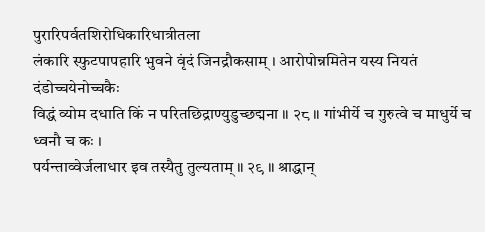पुरारिपर्वतशिरोधिकारिधात्रीतला
लंकारि स्फुटपापहारि भुवने वृंदं जिनद्रौकसाम् । आरोपोन्नमितेन यस्य नियतं दंडोच्चयेनोच्चकैः
विद्धं व्योम दधाति किं न परितछिद्राण्युडुच्छद्मना ॥ २८ ॥ गांभीर्ये च गुरुत्वे च माधुर्ये च ध्वनौ च कः ।
पर्यन्ताव्वेर्जलाधार इव तस्यैतु तुल्यताम् ॥ २९ ॥ श्राद्धान्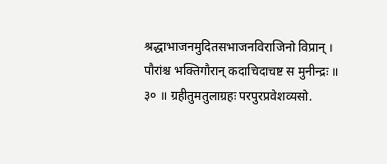श्रद्धाभाजनमुदितसभाजनविराजिनो विप्रान् ।
पौरांश्च भक्तिगौरान् कदाचिदाचष्ट स मुनीन्द्रः ॥ ३० ॥ ग्रहीतुमतुलाग्रहः परपुरप्रवेशव्यसो.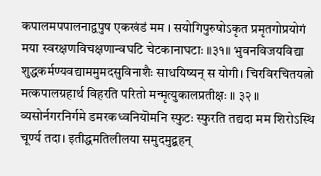कपालमपपालनाद्वपुष एकखंडं मम । सयोगिपुरुषोऽकृत प्रमृतगोप्रयोगं मया स्वरक्षणविचक्षणान्वघटि चेटकानाघटाः ॥३१॥ भुवनविजयविद्या शुद्धकर्मण्यवद्याममुमदसुविनाशैः साधयिष्यन् स योगी। चिरविरचितयत्नो मत्कपालग्रहार्थ विहरति परितो मन्मृत्युकालप्रतीक्षः ॥ ३२ ॥ व्यसोर्नगरनिर्गमे डमरकध्वनियॊमनि स्फुटः स्फुरति तद्यदा मम शिरोऽस्थि चूर्ण्य तदा। इतीद्धमतिलीलया समुदमुद्बहन्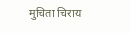मुचिता चिराय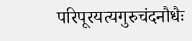परिपूरयत्यगुरुचंदनौधैः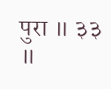पुरा ॥ ३३ ॥